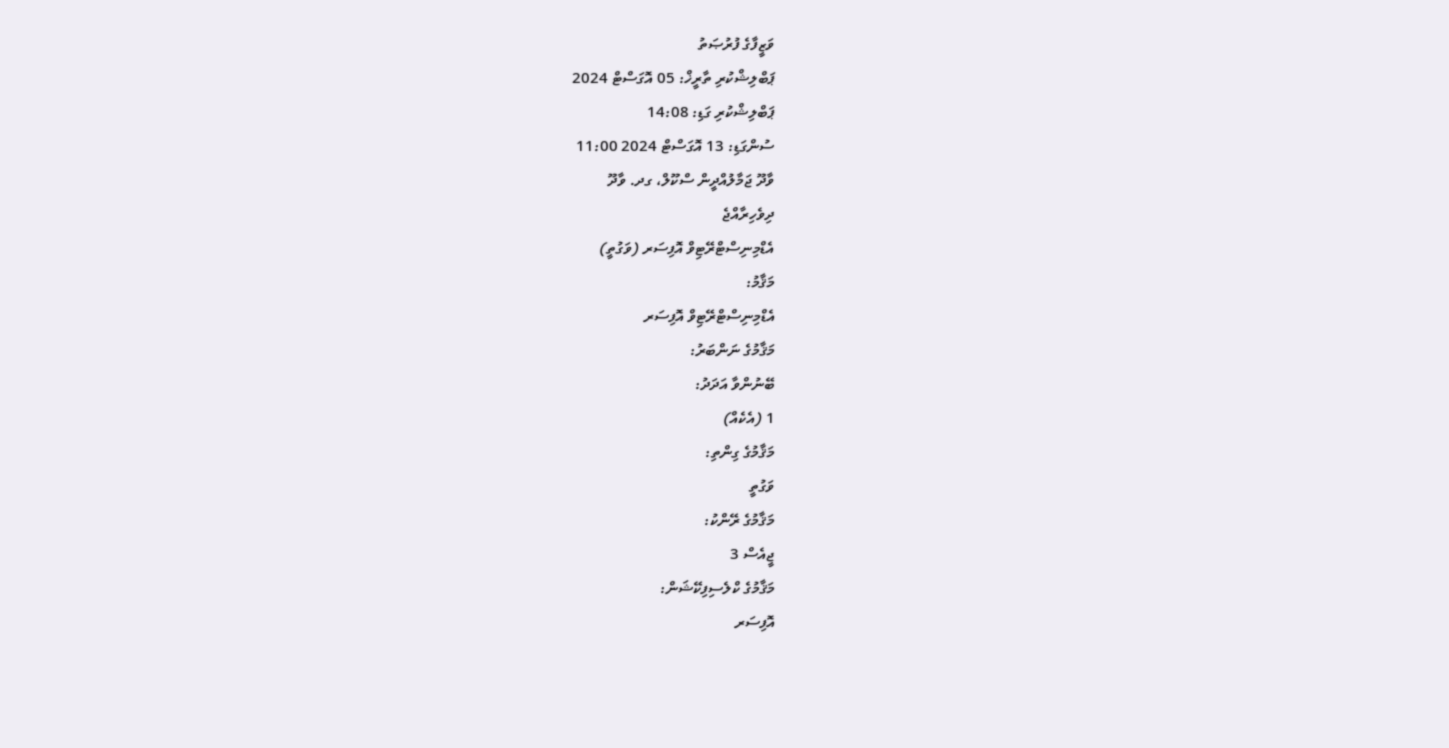ވަޒީފާގެ ފުރުޞަތު
ޕަބްލިޝްކުރި ތާރީޚް: 05 އޮގަސްޓް 2024
ޕަބްލިޝްކުރި ގަޑި: 14:08
ސުންގަޑި: 13 އޮގަސްޓް 2024 11:00
ވާދޫ ޖަމާލުއްދީން ސްކޫލް، ގދ. ވާދޫ
ދިވެހިރާއްޖެ
އެޑްމިނިސްޓްރޭޓިވް އޮފިސަރ (ވަގުތީ)
މަޤާމު:
އެޑްމިނިސްޓްރޭޓިވް އޮފިސަރ
މަޤާމުގެ ނަންބަރު:
ބޭނުންވާ އަދަދު:
1 (އެކެއް)
މަޤާމުގެ ގިންތި:
ވަގުތީ
މަޤާމުގެ ރޭންކު:
ޖީއެސް 3
މަޤާމުގެ ކްލެސިފިކޭޝަން:
އޮފިސަރ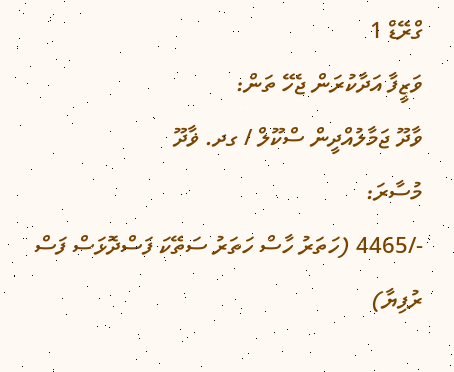ގްރޭޑް 1
ވަޒީފާ އަދާކުރަން ޖެހޭ ތަން:
ވާދޫ ޖަމާލުއްދީން ސްކޫލް / ގދ. ޥާދޫ
މުސާރަ:
-/4465 (ހަތަރު ހާސް ހަތަރު ސަތޭކަ ފަސްދޮޅަސް ފަސް ރުފިޔާ)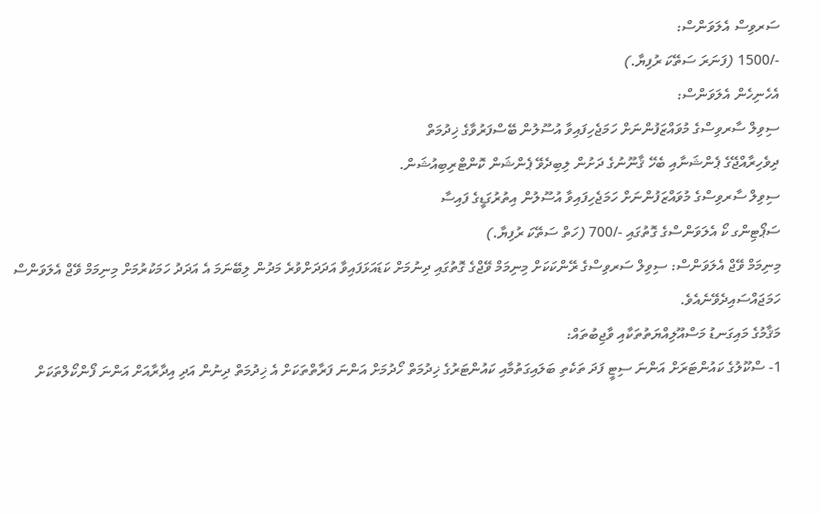ސަރވިސް އެލަވަންސް:
-/1500 (ފަނަރަ ސަތޭކަ ރުފިޔާ.)
އެހެނިހެން އެލަވަންސް:
ސިވިލް ސާރވިސްގެ މުވައްޒަފުންނަށް ހަމަޖެހިފައިވާ އުސޫލުން ބޭސްފަރުވާގެ ޚިދުމަތް
ދިވެހިރާއްޖޭގެ ޕެންޝަނާއި ބެހޭ ޤާނޫނުގެ ދަށުން ލިބިދެވޭ ޕެންޝަން ކޮންޓްރިބިއުޝަން.
ސިވިލް ސާރވިސްގެ މުވައްޒަފުންނަށް ހަމަޖެހިފައިވާ އުސޫލުން އިތުރުގަޑީގެ ފައިސާ
ސަޕޯޓިންގ ކޯ އެލަވަންސްގެ ގޮތުގައި -/700 (ހަތް ސަތޭކަ ރުފިޔާ.)
މިނިމަމް ވޭޖް އެލަވަންސް: ސިވިލް ސަރވިސްގެ ރޭންކަކަށް މިނިމަމް ވޭޖްގެ ގޮތުގައި ދިނުމަށް ކަޑައަޅަފައިވާ އަދަދަށްވުރެ މަދުން ލިބޭނަމަ އެ އަދަދު ހަމަކުރުމަށް މިނިމަމް ވޭޖް އެލަވަންސް ހަމަޖައްސައިދެވޭނެއެވެ.
މަޤާމުގެ މައިގަނޑު މަސްއޫލިއްޔަތުތަކާއި ވާޖިބުތައް:
1- ސްކޫލުގެ ކައުންޓަރަށް އަންނަ ސިޓީ ފަދަ ތަކެތި ބަލައިގަތުމާއި ކައުންޓަރުގެ ޚިދުމަތް ހޯދުމަށް އަންނަ ފަރާތްތަކަށް އެ ޚިދުމަތް ދިނުން އަދި އިދާރާއަށް އަންނަ ފޯންކޯލްތަކަށް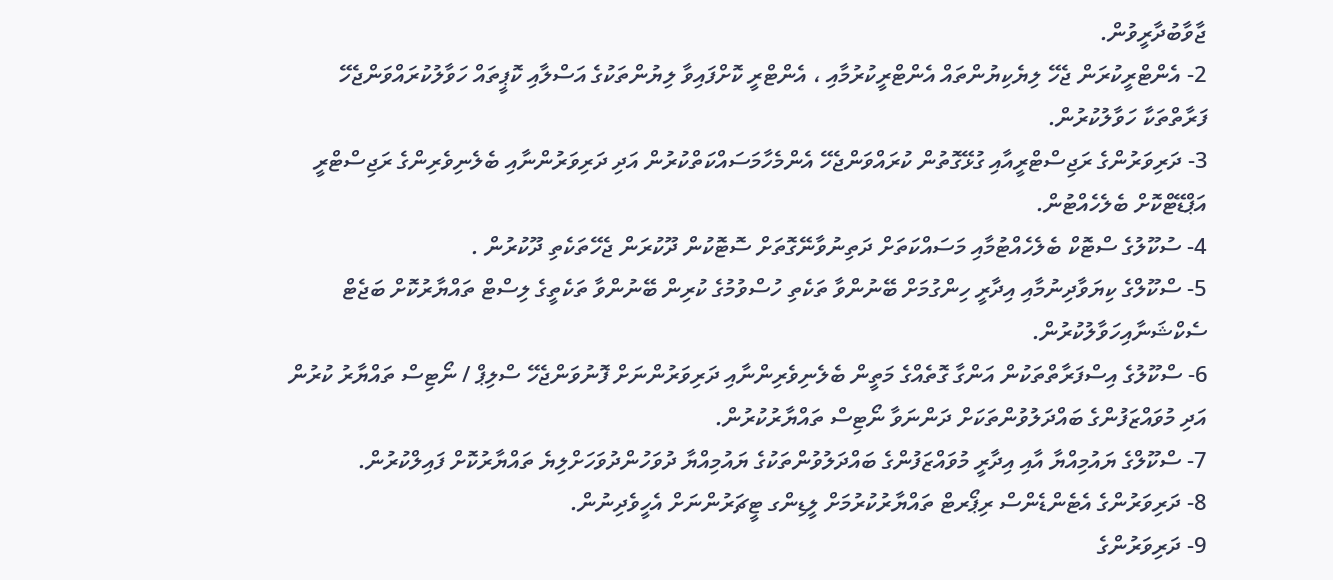ޖާވާބުދާރީވުން.
2- އެންޓްރީކުރަން ޖެހޭ ލިޔެކިޔުންތައް އެންޓްރީކުރުމާއި ، އެންޓްރީ ކޮށްފައިވާ ލިޔުންތަކުގެ އަސްލާއި ކޮޕީތައް ހަވާލުކުރައްވަންޖެހޭ ފަރާތްތަކާ ހަވާލުކުރުން.
3- ދަރިވަރުންގެ ރަޖިސްޓްރީއާއި ގުޅޭގޮތުން ކުރައްވަންޖެހޭ އެންމެހާމަސައްކަތްކުރުން އަދި ދަރިވަރުންނާއި ބެލެނިވެރިންގެ ރަޖިސްޓްރީ އަޕްޑޭޓްކޮށް ބެލެހެއްޓުން.
4- ސުކޫލުގެ ސްޓޮކް ބެލެހެއްޓުމާއި މަސައްކަތަށް ދަތިނުވާނޭގޮތަށް ސޮޓޮކުން ދޫކުރަން ޖެހޭތަކެތި ދޫކުރުން .
5- ސްކޫލްގެ ކިޔަވާދިނުމާއި އިދާރީ ހިންގުމަށް ބޭނުންވާ ތަކެތި ހުސްވުމުގެ ކުރިން ބޭނުންވާ ތަކެތީގެ ލިސްޓް ތައްޔާރުކޮށް ބަޖެޓް ސެކްޝަނާއިހަވާލުކުރުން.
6- ސްކޫލުގެ އިސްފަރާތްތަކުން އަންގާ ގޮތެއްގެ މަތީން ބެލެނިވެރިންނާއި ދަރިވަރުންނަށް ފޮނުވަންޖެހޭ ސްލިޕް / ނޯޓިސް ތައްޔާރު ކުރުން އަދި މުވައްޒަފުންގެ ބައްދަލުވުންތަކަށް ދަންނަވާ ނޯޓިސް ތައްޔާރުކުރުން.
7- ސްކޫލްގެ ޔައުމިއްޔާ އާއި އިދާރީ މުވައްޒަފުންގެ ބައްދަލުވުންތަކުގެ ޔައުމިއްޔާ ދުވަހުންދުވަހަށްލިޔެ ތައްޔާރުކޮށް ފައިލްކުރުން.
8- ދަރިވަރުންގެ އެޓެންޑެންސް ރިޕޯރޓް ތައްޔާރުކުރުމަށް ލީޑިންގ ޓީޗަރުންނަށް އެހީވެދިނުން.
9- ދަރިވަރުންގެ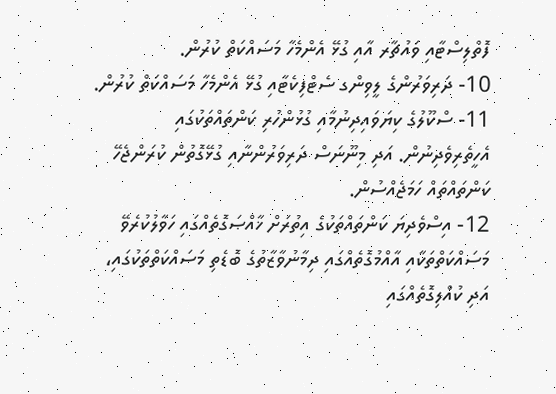ފޮތްލިސްޓާއި ވައުޗާރ އާއި ގުޅޭ އެންމެހާ މަސައްކަތް ކުރުން.
10- ދަރިވަރުންގެ ލީވިންގ ސެޓްފިކެޓާއި ގުޅޭ އެންމެހާ މަސައްކަތް ކުރުން.
11- ސްކޫލުގެ ކިޔަވައިދިނުމާއި ގުޅުންހުރި ކަންތައްތަކުގައި އެހީތެރިވެދިނުން. އަދި މިނޫނަސް ދަރިވަރުންނާއި ގުޅޭގޮތުން ކުރަންޖެހޭ ކަންތައްތައް ހަމަޖެއްސުން.
12- އިސްވެދިޔަ ކަންތައްތަކުގެ އިތުރަށް ޚާއްޞަގޮތެއްގައި ހަވާލުކުރެވޭ މަސައްކަތްތަކާއި އާއްމުގޮތެއްގައި ދިމާނުވާޒާތުގެ ބޮޑެތި މަސައްކަތްތަކުގައި، އަދި ކުއްލިގޮތެއްގައި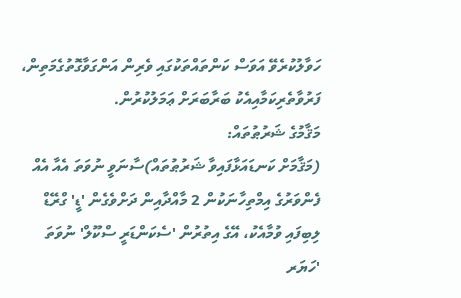ހަވާލުކުރެވޭ އަވަސް ކަންތައްތަކުގައި ވެރިން އަންގަވާގޮތުގެމަތިން، ފަރުވާތެރިކަމާއިއެކު ބަރާބަރަށް ޢަމަލުކުރުން.
މަޤާމުގެ ޝަރުޠުތައް:
(މަޤާމަށް ކަނޑައަޅާފައިވާ ޝަރުޠުތައް)ސާނަވީ ނުވަތަ އެއާ އެއް ފެންވަރުގެ އިމްތިހާނަކުން 2 މާއްދާއިން ދަށްވެގެން 'ޑީ' ގްރޭޑް ލިބިފައި ވުމާއެކު، އޭގެ އިތުރުން 'ސެކަންޑަރީ ސްކޫލް' ނުވަތަ 'ހަޔަރ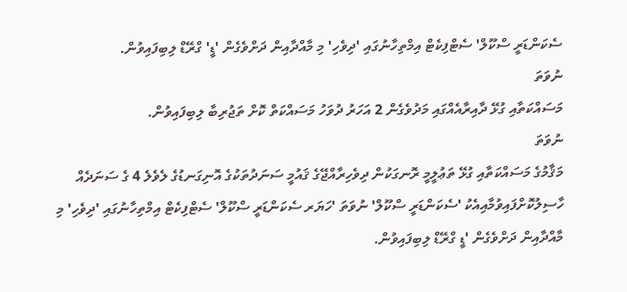ސެކަންޑަރީ ސްކޫލް' ސެޓްފިކެޓް އިމްތިހާނުގައި 'ދިވެހި' މި މާއްދާއިން ދަށްވެގެން 'ޑީ' ގްރޭޑް ލިބިފައިވުން.
ނުވަތަ
މަސައްކަތާއި ގުޅޭ ދާއިރާއެއްގައި މަދުވެގެން 2 އަހަރު ދުވަހު މަސައްކަތް ކޮށް ތަޖުރިބާ ލިބިފައިވުން.
ނުވަތަ
މަޤާމުގެ މަސައްކަތާއި ގުޅޭ ތަޢުލީމީ ރޮނގަކުން ދިވެހިރާއްޖޭގެ ޤައުމީ ސަނަދުތަކުގެ އޮނިގަނޑުގެ ލެވެލެ 4 ގެ ސަނަދެއް ހާސިލުކޮށްފައިވުމާއިއެކު 'ސެކަންޑަރީ ސްކޫލް' ނުވަތަ 'ހަޔަރ ސެކަންޑަރީ ސްކޫލް' ސެޓްފިކެޓް އިމްތިހާނުގައި 'ދިވެހި' މި މާއްދާއިން ދަށްވެގެން 'ޑީ ގްރޭޑް ލިބިފައިވުން.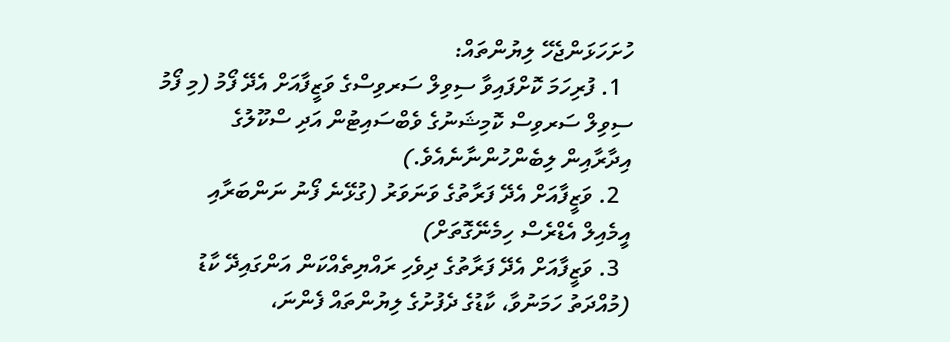ހުށަހަޅަންޖެހޭ ލިޔުންތައް:
  1. ފުރިހަމަ ކޮށްފައިވާ ސިވިލް ސަރވިސްގެ ވަޒީފާއަށް އެދޭ ފޯމު (މި ފޯމު ސިވިލް ސަރވިސް ކޮމިޝަނުގެ ވެބްސައިޓުން އަދި ސްކޫލުގެ އިދާރާއިން ލިބެންހުންނާނެއެވެ.)
  2. ވަޒީފާއަށް އެދޭ ފަރާތުގެ ވަނަވަރު (ގުޅޭނެ ފޯނު ނަންބަރާއި އީމެއިލް އެޑްރެސް ހިމެނޭގޮތަށް)
  3. ވަޒީފާއަށް އެދޭ ފަރާތުގެ ދިވެހި ރައްޔިތެއްކަން އަންގައިދޭ ކާޑު (މުއްދަތު ހަމަނުވާ، ކާޑުގެ ދެފުށުގެ ލިޔުންތައް ފެންނަ،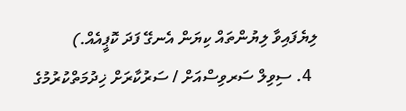ލިޔެފައިވާ ލިޔުންތައް ކިޔަން އެނގޭ ފަދަ ކޮޕީއެއް.)
  4. ސިވިލް ސަރވިސްއަށް / ސަރުކާރަށް ޚިދުމަތްކުރުމުގެ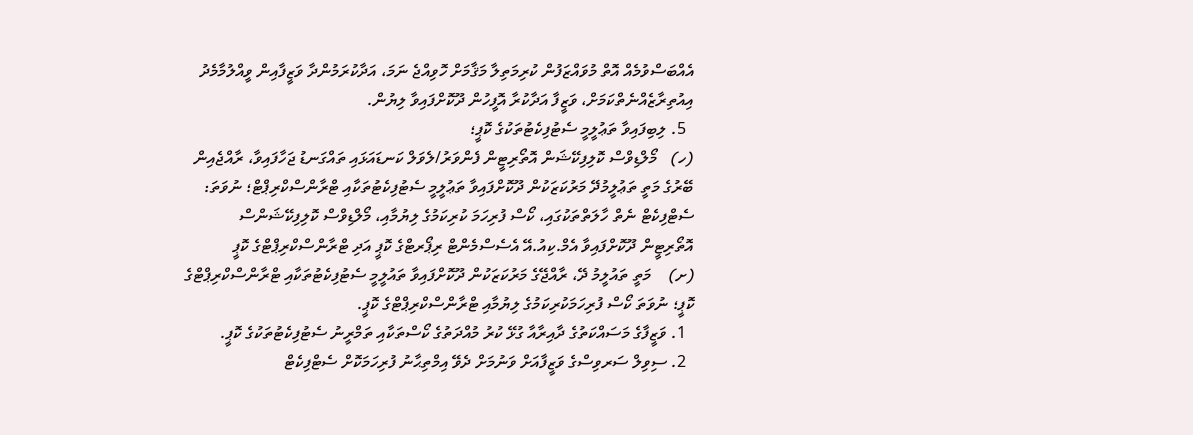އެއްބަސްވުމެއް އޮތް މުވައްޒަފުން ކުރިމަތިލާ މަޤާމަށް ހޮވިއްޖެ ނަމަ، އަދާކުރަމުންދާ ވަޒީފާއިން ވީއްލުމާމެދު އިއުތިރާޒެއްނެތްކަމަށް، ވަޒީފާ އަދާކުރާ އޮފީހުން ދޫކޮށްފައިވާ ލިޔުން.
  5. ލިބިފައިވާ ތަޢުލީމީ ސެޓުފިކެޓުތަކުގެ ކޮޕީ؛
(ހ)   މޯލްޑިވްސް ކޮލިފިކޭޝަން އޮތޯރިޓީން ފެންވަރު/ލެވަލް ކަނޑައަޅައި ތައްގަނޑު ޖަހާފައިވާ، ރާއްޖެއިން ބޭރުގެ މަތީ ތަޢުލީމުދޭ މަރުކަޒަކުން ދޫކޮށްފައިވާ ތަޢުލީމީ ސެޓުފިކެޓުތަކާއި ޓްރާންސްކްރިޕްޓް؛ ނުވަތަ: ސެޓްފިކެޓް ނެތް ހާލަތްތަކުގައި، ކޯސް ފުރިހަމަ ކުރިކަމުގެ ލިޔުމާއި، މޯލްޑިވްސް ކޮލިފިކޭޝަންސް އޮތޯރިޓީން ދޫކޮށްފައިވާ އެމް.ކިއު.އޭ އެސެސްމެންޓް ރިޕޯރޓްގެ ކޮޕީ އަދި ޓްރާންސްކްރިޕްޓްގެ ކޮޕީ
(ށ)    މަތީ ތައުލީމު ދޭ، ރާއްޖޭގެ މަރުކަޒަކުން ދޫކޮށްފައިވާ ތައުލީމީ ސެޓުފިކެޓުތަކާއި ޓްރާންސްކްރިޕްޓްގެ ކޮޕީ؛ ނުވަތަ ކޯސް ފުރިހަމަކުރިކަމުގެ ލިޔުމާއި ޓްރާންސްކްރިޕްޓްގެ ކޮޕީ.
  1. ވަޒީފާގެ މަސައްކަތުގެ ދާއިރާއާ ގުޅޭ ކުރު މުއްދަތުގެ ކޯސްތަކާއި ތަމްރީނު ސެޓުފިކެޓުތަކުގެ ކޮޕީ.
  2. ސިވިލް ސަރވިސްގެ ވަޒީފާއަށް ވަނުމަށް ދެވޭ އިމްތިޙާނު ފުރިހަމަކޮށް ސެޓްފިކެޓް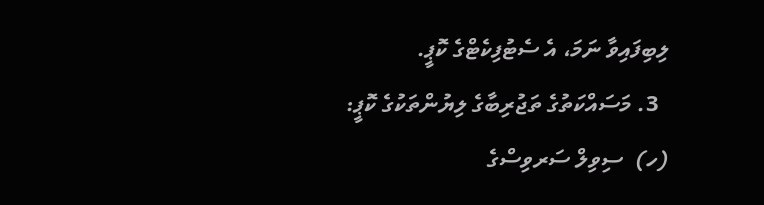ލިބިފައިވާ ނަމަ، އެ ސެޓުފިކެޓްގެ ކޮޕީ.
  3. މަސައްކަތުގެ ތަޖުރިބާގެ ލިޔުންތަކުގެ ކޮޕީ:
(ހ)  ސިވިލް ސަރވިސްގެ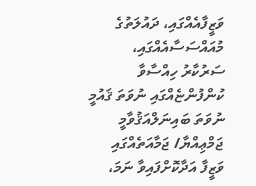ވަޒީފާއެއްގައި، ދައުލަތުގެ މުއައްސަސާއެއްގައި، ސަރުކާރު ހިއްސާވާ ކުންފުންޏެއްގައި ނުވަތަ ޤައުމީ ނުވަތަ ބައިނަލްއަޤުވާމީ ޖަމްޢިއްޔާ/ ޖަމާއަތެއްގައި ވަޒީފާ އަދާކޮށްފައިވާ ނަމަ،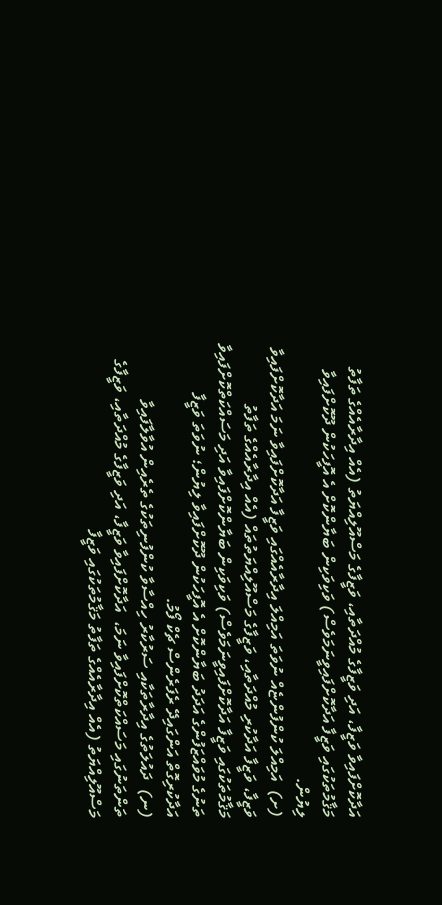އަދާކޮށްފައިވާ ވަޒީފާ، އަދި ވަޒީފާގެ މުއްދަތާއި، ވަޒީފާގެ މަސްއޫލިއްޔަތު (އެއް އިދާރާއެއްގެ ތަފާތު މަޤާމުތަކުގައި ވަޒީފާ އަދާކޮށްފައިވީނަމަވެސް) ވަކިވަކިން ބަޔާންކޮށް އެ އޮފީހަކުން ދޫކޮށްފައިވާ ލިޔުން.
(ށ)  އަމިއްލަ ކުންފުންޏެއް ނުވަތަ އަމިއްލަ އިދާރާއެއްގައި ވަޒީފާ އަދާކޮށްފައިވާ ނަމަ އަދާކޮށްފައިވާ ވަޒީފާ، ވަޒީފާ އަދާކުރި މުއްދަތާއި، ވަޒީފާގެ މަސްއޫލިއްޔަތުތައް (އެއް އިދާރާއެއްގެ ތަފާތު މަޤާމުތަކުގައި ވަޒީފާ އަދާކޮށްފައިވީނަމަވެސް) ވަކިވަކިން ބަޔާންކޮށްފައިވާ އަދި މަސައްކަތްކޮށްފައިވާ ތަނުގެ މުވައްޒަފުންގެ އަދަދު ބަޔާންކޮށް އެ އޮފީހަކުން ދޫކޮށްފައިވާ ލިޔުން؛ ނުވަތަ ވަޒީފާ އަދާކުރިގޮތް އަންގައިދޭ ރެފަރެންސް ޗެކް ފޯމު.
(ނ)  ދައުލަތުގެ އިދާރާތަކާއި ސަރުކާރު ހިއްސާވާ ކުންފުނިތަކުގެ ތެރެއިން އުވާލާފައިވާ ތަންތަނުގައި މަސައްކަތްކޮށްފައިވާ ނަމަ،  އަދާކޮށްފައިވާ ވަޒީފާ، އަދި ވަޒީފާގެ މުއްދަތާއި، ވަޒީފާގެ މަސްއޫލިއްޔަތު (އެއް އިދާރާއެއްގެ ތަފާތު މަޤާމުތަކުގައި ވަޒީފާ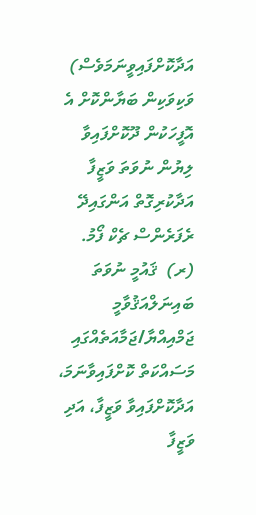އަދާކޮށްފައިވީނަމަވެސް) ވަކިވަކިން ބަޔާންކޮށް އެ އޮފީހަކުން ދޫކޮށްފައިވާ ލިޔުން ނުވަތަ ވަޒީފާ އަދާކުރިގޮތް އަންގައިދޭ ރެފަރެންސް ޗެކް ފޯމު.
(ރ)  ޤައުމީ ނުވަތަ ބައިނަލްއަޤުވާމީ ޖަމްއިއްޔާ/ޖަމާއަތެއްގައި މަސައްކަތް ކޮށްފައިވާނަމަ، އަދާކޮށްފައިވާ ވަޒީފާ، އަދި ވަޒީފާ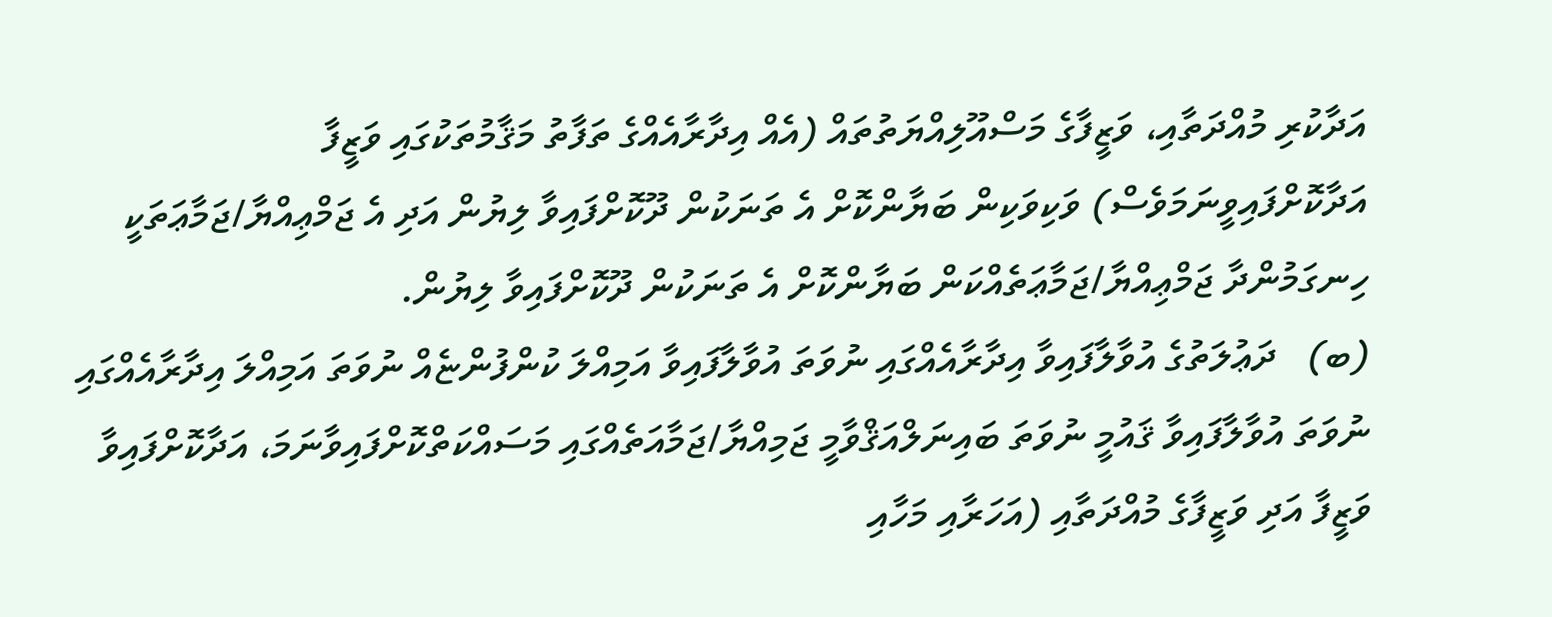އަދާކުރި މުއްދަތާއި، ވަޒީފާގެ މަސްއޫލިއްޔަތުތައް (އެއް އިދާރާއެއްގެ ތަފާތު މަޤާމުތަކުގައި ވަޒީފާ އަދާކޮށްފައިވީނަމަވެސް) ވަކިވަކިން ބަޔާންކޮށް އެ ތަނަކުން ދޫކޮށްފައިވާ ލިޔުން އަދި އެ ޖަމްޢިއްޔާ/ޖަމާޢަތަކީ ހިނގަމުންދާ ޖަމްޢިއްޔާ/ޖަމާޢަތެއްކަން ބަޔާންކޮށް އެ ތަނަކުން ދޫކޮށްފައިވާ ލިޔުން.
(ބ)   ދަޢުލަތުގެ އުވާލާފައިވާ އިދާރާއެއްގައި ނުވަތަ އުވާލާފައިވާ އަމިއްލަ ކުންފުންޏެއް ނުވަތަ އަމިއްލަ އިދާރާއެއްގައި ނުވަތަ އުވާލާފައިވާ ޤައުމީ ނުވަތަ ބައިނަލްއަޤްވާމީ ޖަމިއްޔާ/ޖަމާއަތެއްގައި މަސައްކަތްކޮށްފައިވާނަމަ، އަދާކޮށްފައިވާ ވަޒީފާ އަދި ވަޒީފާގެ މުއްދަތާއި (އަހަރާއި މަހާއި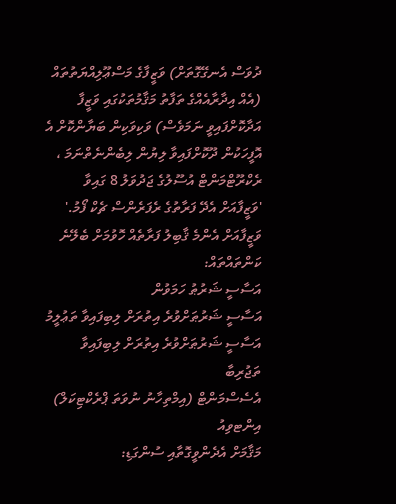ދުވަސް އެނގޭގޮތަށް) ވަޒީފާގެ މަސްޢޫލިއްޔަތުތައް (އެއް އިދާރާއެއްގެ ތަފާތު މަޤާމުތަކުގައި ވަޒީފާ އަދާކޮށްފައިވީ ނަމަވެސް) ވަކިވަކިން ބަޔާންކޮށް އެ އޮފީހަކުން ދޫކޮށްފައިވާ ލިޔުން ލިބެންނެތްނަމަ ، ރެކްރޫޓްމަންޓް އުސޫލުގެ ޖަދުވަލު 8 ގައިވާ 'ވަޒީފާއަށް އެދޭ ފަރާތުގެ ރެފަރެންސް ޗެކް ފޯމު.'
ވަޒީފާއަށް އެންމެ ޤާބިލު ފަރާތެއް ހޮވުމަށް ބެލޭނެ ކަންތައްތައް:
އަސާސީ ޝަރުޠު ހަމަވުން
އަސާސީ ޝަރުޠަށްވުރެ އިތުރަށް ލިބިފައިވާ ތަޢުލީމު
އަސާސީ ޝަރުޠަށްވުރެ އިތުރަށް ލިބިފައިވާ ތަޖުރިބާ
އެސެސްމަންޓް (އިމްތިހާނު ނުވަތަ ޕްރެކްޓިކަލް)
އިންޓވިއު
މަޤާމަށް އެދެންވީގޮތާއި ސުންގަޑި: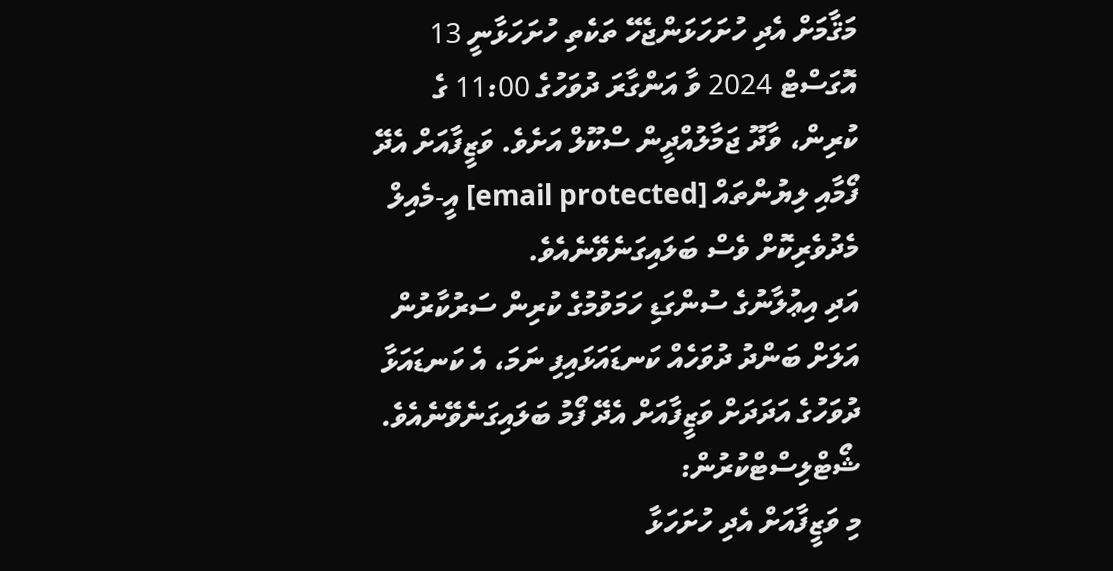މަޤާމަށް އެދި ހުށަހަޅަންޖެހޭ ތަކެތި ހުށަހަޅާނީ 13 އޮގަސްޓް 2024 ވާ އަންގާރަ ދުވަހުގެ 11:00 ގެ ކުރިން، ވާދޫ ޖަމާލުއްދީން ސްކޫލް އަށެވެ. ވަޒީފާއަށް އެދޭ ފޯމާއި ލިޔުންތައް [email protected] އީ-މެއިލް މެދުވެރިކޮށް ވެސް ބަލައިގަނެވޭނެއެވެ.
އަދި އިޢުލާނުގެ ސުންގަޑި ހަމަވުމުގެ ކުރިން ސަރުކާރުން އަލަށް ބަންދު ދުވަހެއް ކަނޑައަޅައިފި ނަމަ، އެ ކަނޑައަޅާ ދުވަހުގެ އަދަދަށް ވަޒީފާއަށް އެދޭ ފޯމު ބަލައިގަނެވޭނެއެވެ.
ޝޯޓްލިސްޓްކުރުން:
މި ވަޒީފާއަށް އެދި ހުށަހަޅާ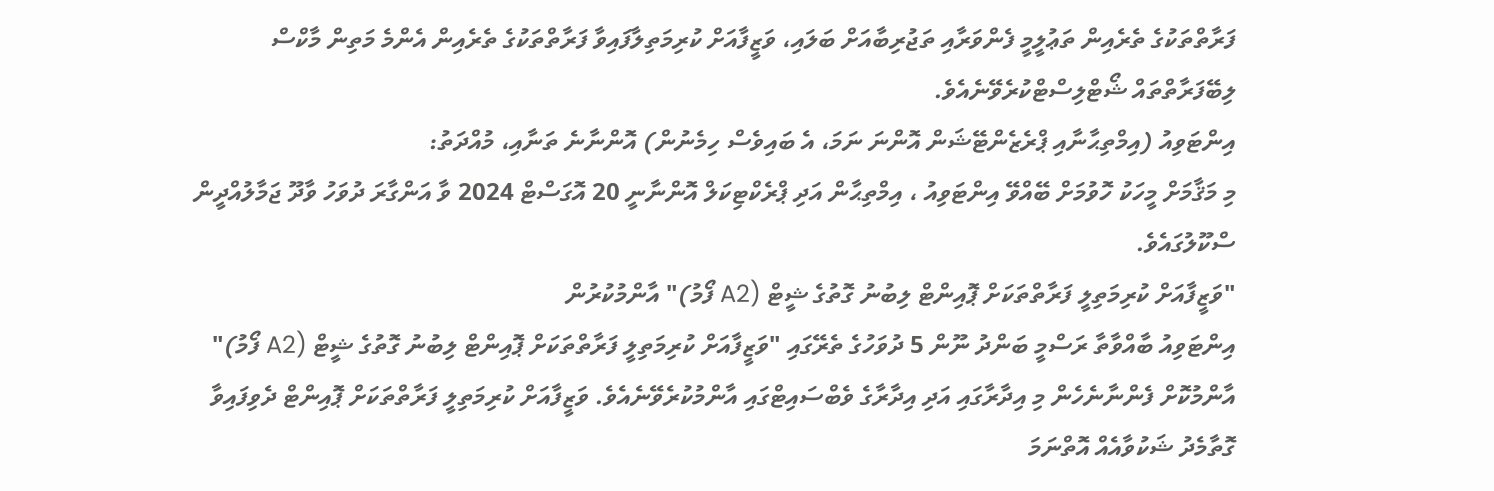ފަރާތްތަކުގެ ތެރެއިން ތަޢުލީމީ ފެންވަރާއި ތަޖުރިބާއަށް ބަލައި، ވަޒީފާއަށް ކުރިމަތިލާފައިވާ ފަރާތްތަކުގެ ތެރެއިން އެންމެ މަތިން މާކްސް ލިބޭފަރާތްތައް ޝޯޓްލިސްޓްކުރެވޭނެއެވެ.
އިންޓަވިއު (އިމްތިޙާނާއި ޕްރެޒެންޓޭޝަން އޮންނަ ނަމަ، އެ ބައިވެސް ހިމެނުން) އޮންނާނެ ތަނާއި، މުއްދަތު:
މި މަޤާމަށް މީހަކު ހޮވުމަށް ބޭއްވޭ އިންޓަވިއު ، އިމްތިޙާން އަދި ޕްރެކްޓިކަލް އޮންނާނީ 20 އޮގަސްޓް 2024 ވާ އަންގާރަ ދުވަހު ވާދޫ ޖަމާލުއްދީން ސްކޫލުގައެވެ.
"ވަޒީފާއަށް ކުރިމަތިލީ ފަރާތްތަކަށް ޕޮއިންޓް ލިބުނު ގޮތުގެ ޝީޓް (A2 ފޯމު)" އާންމުކުރުން
އިންޓަވިއު ބާއްވާތާ ރަސްމީ ބަންދު ނޫން 5 ދުވަހުގެ ތެރޭގައި "ވަޒީފާއަށް ކުރިމަތިލީ ފަރާތްތަކަށް ޕޮއިންޓް ލިބުނު ގޮތުގެ ޝީޓް (A2 ފޯމު)" އާންމުކޮށް ފެންނާނެހެން މި އިދާރާގައި އަދި އިދާރާގެ ވެބްސައިޓްގައި އާންމުކުރެވޭނެއެވެ. ވަޒީފާއަށް ކުރިމަތިލީ ފަރާތްތަކަށް ޕޮއިންޓް ދެވިފައިވާ ގޮތާމެދު ޝަކުވާއެއް އޮތްނަމަ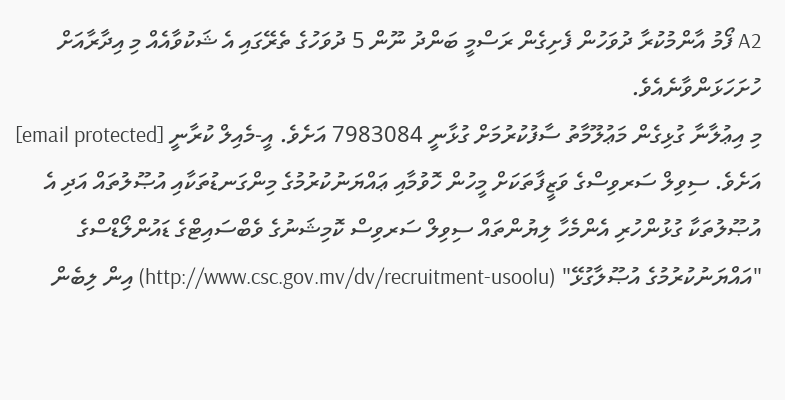A2 ފޯމު އާންމުކުރާ ދުވަހުން ފެށިގެން ރަސްމީ ބަންދު ނޫން 5 ދުވަހުގެ ތެރޭގައި އެ ޝަކުވާއެއް މި އިދާރާއަށް ހުށަހަޅަންވާނެއެވެ.
މި އިޢުލާނާ ގުޅިގެން މަޢުލޫމާތު ސާފުކުރުމަށް ގުޅާނީ 7983084 އަށެވެ. އީ-މެއިލް ކުރާނީ [email protected] އަށެވެ. ސިވިލް ސަރވިސްގެ ވަޒީފާތަކަށް މީހުން ހޮވުމާއި ޢައްޔަނުކުރުމުގެ މިންގަނޑުތަކާއި އުޞޫލުތައް އަދި އެ އުޞޫލުތަކާ ގުޅުންހުރި އެންމެހާ ލިޔުންތައް ސިވިލް ސަރވިސް ކޮމިޝަނުގެ ވެބްސައިޓްގެ ޑައުންލޯޑްސްގެ "އައްޔަނުކުރުމުގެ އުޞޫލާގުޅޭ" (http://www.csc.gov.mv/dv/recruitment-usoolu) އިން ލިބެން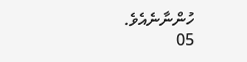ހުންނާނެއެވެ.
05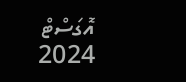އޮގަސްޓް 2024